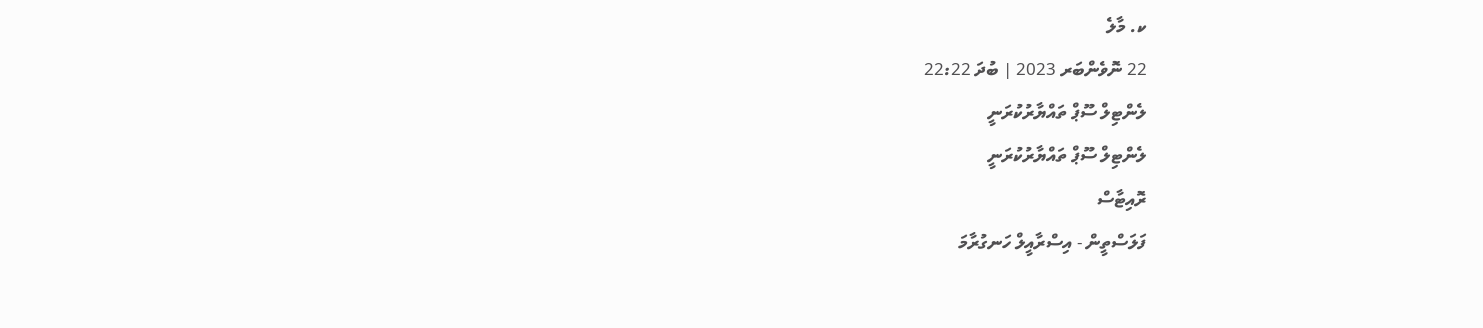ކ. މާލެ
22 ނޮވެންބަރ 2023 | ބުދަ 22:22
ލެންޓިލް ސޫޕް ތައްޔާރުކުރަނީ
ލެންޓިލް ސޫޕް ތައްޔާރުކުރަނީ
ރޮއިޓާސް
ފަލަސްތީން - އިސްރާއީލް ހަނގުރާމަ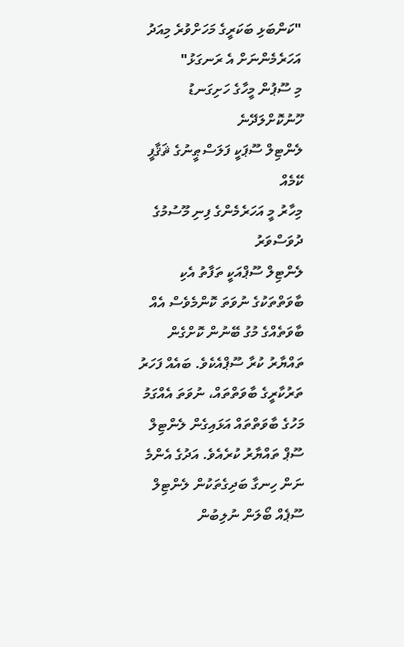"ކަންބަޅި ބަކަރީގެ މަހަށްވުރެ މިއަދު އަހަރެމެންނަށް އެ ރަނގަޅު"
މި ސޫޕުން މީހާގެ ހަށިގަނޑު ހޫނުކޮށްލަދޭނެ
ލެންޓިލް ސޫޕަކީ ފަލަސްޠީނުގެ ޘަޤާފީ ކޭމެއް
މިހާރު މީ އަހަރެމެންގެ ފިނި މޫސުމުގެ ދުވަސްވަރު
ލެންޓިލް ސޫޕްއަކީ ތަފާތު އެކި ބާވަތްތަކުގެ ނުވަތަ ކޮންމެވެސް އެއް ބާވަތެއްގެ މުގު ބޭނުން ކޮށްގެން ތައްޔާރު ކުރާ ސޫޕްއެކެވެ. ބައެއް ފަހަރު ތަރުކާރީގެ ބާވަތްތައް، ނުވަތަ އެއްގަމު މަހުގެ ބާވަތްތައް އަޅައިގެން ލެންޓިލް ސޫޕް ތައްޔާރު ކުރެއެވެ. އަދުގެ އެންމެ ނަން ހިނގާ ބަދިގެތަކުން ލެންޓިލް ސޫޕެއް ބޯލަން ނުލިބުން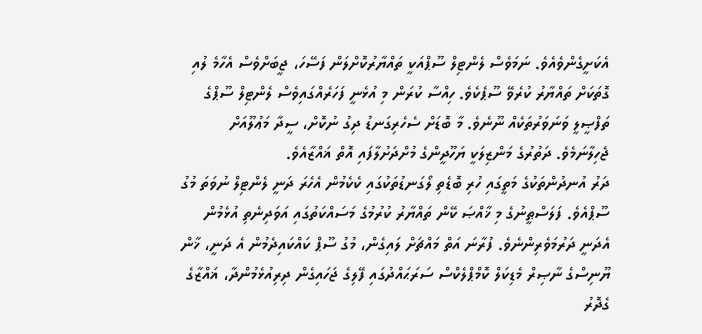އެކަށީގެންވެއެވެ. ނަމަވެސް ލެންޓިލް ސޫޕްއަކީ ތައްޔާރުކޮށްލަން ފަސޭހަ، ޖީބަށްވެސް އެހާމެ ލުއި ގޮތަކަށް ތައްޔާރު ކުރެވޭ ސޫޕެކެވެ. ހިއްސާ ކުރަން މި އުޅެނީ ފަހަރެއްގައިވެސް ލެންޓިލް ސޫޕްގެ ތަފްޞީލީ ވަނަވަރުތަކެއް ނޫނެވެ. މާ ބޮޑަށް ސެހެރިގަނޑު ދިގު ނުކޮށް، ސީދާ މަޢުލޫއަށް ޖެހިލާނަމެވެ. ދަތުރުގެ މަންޒިލަކީ ޔަހޫދީންގެ މުށްދަށުލާފައި އޮތް ޣައްޒާއެވެ.
ދަރު އުނދުންތަކުގެ މަތީގައި ހުރި ބޮޑެތި ލޯގަނޑުތަކުގައި ކެކެމުން އެހެރަ ދަނީ ލެންޓިލް ނުވަތަ މުގު ސޫޕްއެވެ. ފަލަސްޠީނުގެ މި ޚާއްޞަ ކޭން ތައްޔާރު ކުރުމުގެ މަސައްކަތުގައި އަވަދިނެތި އުޅެމުން އެދަނީ ދަރުމަވެރިންނެވެ. ފުރާނަ އަތް މައްޗަށް ލައިގެން، މުގު ސޫޕް ކައްކައިދެމުން އެ ދަނީ، ޚާން ޔޫނިސްގެ ނާޞިރް މެޑިކަލް ކޮމްޕްލެކްސް ސަރަޙައްދުގައި ފޭލިގެ ޖަހައިގެން ދިރިއުޅެމުންދާ، ޣައްޒާގެ ގެދޮރު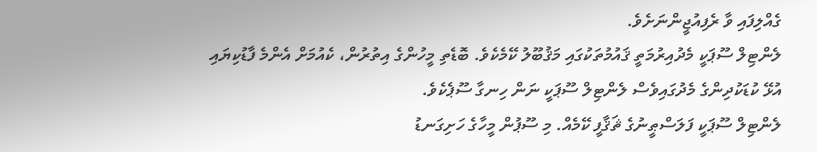ގެއްލިފައި ވާ ރެފިއުޖީންނަށެވެ.
ލެންޓިލް ސޫޕަކީ މެދުއިރުމަތީ ޤައުމުތަކުގައި މަޤުބޫލު ކޭމެކެވެ. ބޮޑެތި މީހުންގެ އިތުރުން، ކެއުމަށް އެންމެ ފާޑުކިޔައި އުޅޭ ކުޑަކުދިންގެ މެދުގައިވެސް ލެންޓިލް ސޫޕަކީ ނަން ހިނގާ ސޫޕެކެވެ.
ލެންޓިލް ސޫޕަކީ ފަލަސްޠީނުގެ ޘަޤާފީ ކޭމެއް. މި ސޫޕުން މީހާގެ ހަށިގަނޑު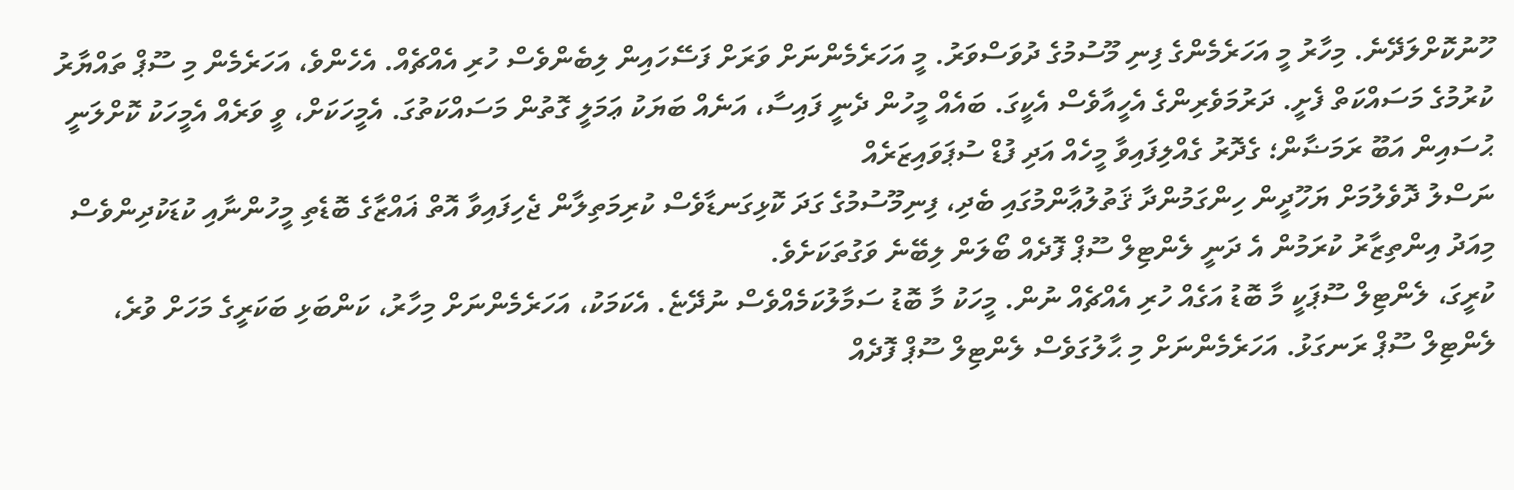ހޫނުކޮށްލަދޭނެ. މިހާރު މީ އަހަރެމެންގެ ފިނި މޫސުމުގެ ދުވަސްވަރު. މީ އަހަރެމެންނަށް ވަރަށް ފަސޭހައިން ލިބެންވެސް ހުރި އެއްޗެއް. އެހެންވެ، އަހަރެމެން މި ސޫޕް ތައްޔާރު ކުރުމުގެ މަސައްކަތް ފެށީ. ދަރުމަވެރިންގެ އެހީއާވެސް އެކީގަ. ބައެއް މީހުން ދެނީ ފައިސާ، އަނެއް ބަޔަކު ޢަމަލީ ގޮތުން މަސައްކަތުގަ. އެމީހަކަށް، ވީ ވަރެއް އެމީހަކު ކޮށްލަނީ
ޙުސައިން އަބޫ ރަމަޟާން؛ ގެދޮރު ގެއްލިފައިވާ މީހެއް އަދި ފުޑް ސުޕަވައިޒަރެއް
ނަސްލު ދޮވެލުމަށް ޔަހޫދީން ހިންގަމުންދާ ޤަތުލުޢާންމުގައި ބެދި، ފިނިމޫސުމުގެ ގަދަ ކޮޅިގަނޑާވެސް ކުރިމަތިލާން ޖެހިފައިވާ އޮތް ޣައްޒާގެ ބޮޑެތި މީހުންނާއި ކުޑަކުދިންވެސް މިއަދު އިންތިޒާރު ކުރަމުން އެ ދަނީ ލެންޓިލް ސޫޕް ފޮދެއް ބޯލަން ލިބޭނެ ވަގުތަކަށެވެ.
ކުރީގަ، ލެންޓިލް ސޫޕަކީ މާ ބޮޑު އަގެއް ހުރި އެއްޗެއް ނުން. މީހަކު މާ ބޮޑު ސަމާލުކަމެއްވެސް ނުދޭޏެ. އެކަމަކު، އަހަރެމެންނަށް މިހާރު، ކަންބަޅި ބަކަރީގެ މަހަށް ވުރެ، ލެންޓިލް ސޫޕް ރަނގަޅު. އަހަރެމެންނަށް މި ޙާލުގަވެސް ލެންޓިލް ސޫޕް ފޮދެއް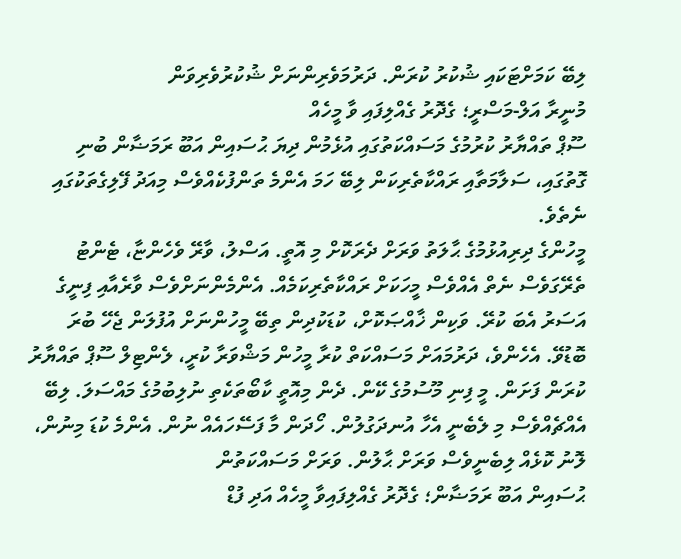ލިބޭ ކަމަށްޓަކައި ޝުކުރު ކުރަން. ދަރުމަވެރިންނަށް ޝުކުރުވެރިވަން
މުނީރާ އަލް-މަސްރީ؛ ގެދޮރު ގެއްލިފައި ވާ މީހެއް
ސޫޕް ތައްޔާރު ކުރުމުގެ މަސައްކަތުގައި އުޅެމުން ދިޔަ ޙުސައިން އަބޫ ރަމަޟާން ބުނި ގޮތުގައި، ސަލާމަތާއި ރައްކާތެރިކަން ލިބޭ ހަމަ އެންމެ ތަންފުކެއްވެސް މިއަދު ފޭލިގެތަކުގައި ނެތެވެ.
މީހުންގެ ދިރިއުޅުމުގެ ޙާލަތު ވަރަށް ދެރަކޮށް މި އޮތީ. އަސްލު، ވާރޭ ވެހެންޏާ، ޓެންޓު ތެރޭގަވެސް ނެތް އެއްވެސް މީހަކަށް ރައްކާތެރިކަމެއް. އެންމެންނަށްވެސް ވާރެއާއި ފިނީގެ އަސަރު އެބަ ކުރޭ. ވަކިން ޚާއްޞަކޮށް، ކުޑަކުދިން ތިބޭ މީހުންނަށް އުފުލަން ޖެހޭ ބުރަ ބޮޑުވޭ. އެހެންވެ، ދަރުމައަށް މަސައްކަތް ކުރާ މީހުން މަޝްވަރާ ކުރީ، ލެންޓިލް ސޫޕް ތައްޔާރު ކުރަން ފަށަން. މީ ފިނި މޫސުމުގެ ކޭން. ދެން މިއޮތީ ކާބޯތަކެތި ނުލިބުމުގެ މައްސަލަ. ލިބޭ އެއްޗެއްވެސް މި ލެބެނީ އެހާ އުނދަގުލުން. ހޯދަން މާ ފަސޭހައެއް ނުން. އެންމެ ކުޑަ މިނުން، ލޮނު ކޮޅެއް ލިބެނީވެސް ވަރަށް ޙާލުން. ވަރަށް މަސައްކަތުން
ޙުސައިން އަބޫ ރަމަޟާން؛ ގެދޮރު ގެއްލިފައިވާ މީހެއް އަދި ފުޑް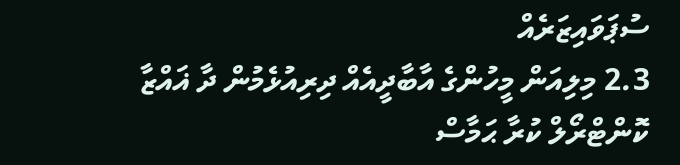ސުޕަވައިޒަރެއް
2.3 މިލިއަން މީހުންގެ އާބާދީއެއް ދިރިއުޅެމުން ދާ ޣައްޒާ ކޮންޓްރޯލް ކުރާ ޙަމާސް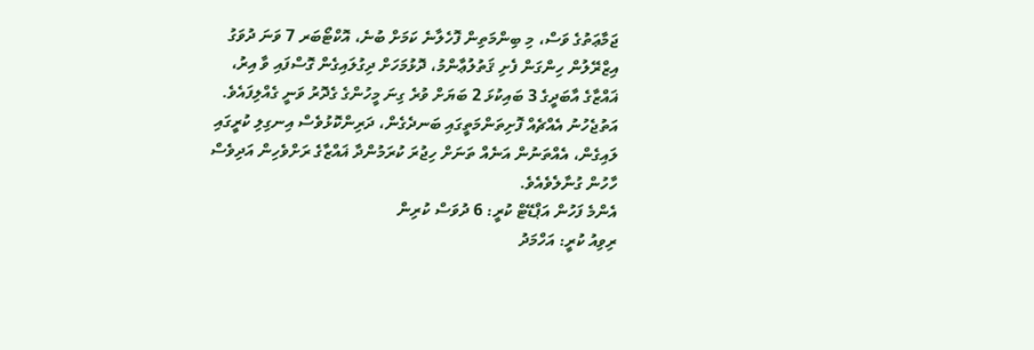ޖަމާޢަތުގެ ވަސް، މި ބިންމަތިން ފޮހެލާނެ ކަމަށް ބުނެ، އޮކްޓޯބަރ 7 ވަނަ ދުވަގު އިޒްރޭލުން ހިންގަން ފެށި ޤަތުލުޢާންމު، ދޮޅުމަހަށް ދިގުލައިގެން ގޮސްފައި ވާ އިރު، ޣައްޒާގެ އާބަދީގެ 3 ބައިކުޅަ 2 ބަޔަށް ވުރެ ގިނަ މީހުންގެ ގެދޮރު ވަނީ ގެއްލިފައެވެ.
އަތުޖެހުނު އެއްޗެއް ފޮށިތަންމަތީގައި ބަނދެގެން، ދަރިންކޮޅުވެސް އިނގިލި ކުރީގައި ލައިގެން، އެއްތަނުން އަނެއް ތަނަށް ހިޖުރަ ކުރަމުންދާ ޣައްޒާގެ ރަށްވެހިން އަދިވެސް ހާހުން ގުނާލެވެއެވެ.
އެންމެ ފަހުން އަޕްޑޭޓް ކުރީ: 6 ދުވަސް ކުރިން
ރިވިއު ކުރީ: އަހްމަދު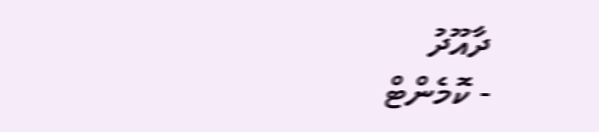ދާއޫދު
- ކޮމެންޓް